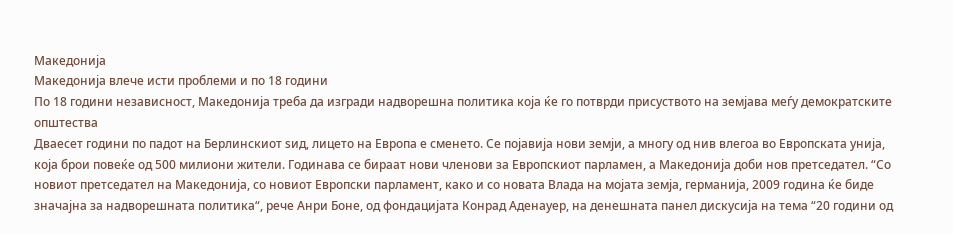Македонија
Македонија влече исти проблеми и по 18 години
По 18 години независност, Македонија треба да изгради надворешна политика која ќе го потврди присуството на земјава меѓу демократските општества
Дваесет години по падот на Берлинскиот ѕид, лицето на Европа е сменето. Се појавија нови земји, а многу од нив влегоа во Европската унија, која брои повеќе од 500 милиони жители. Годинава се бираат нови членови за Европскиот парламен, а Македонија доби нов претседател. “Со новиот претседател на Македонија, со новиот Европски парламент, како и со новата Влада на мојата земја, германија, 2009 година ќе биде значајна за надворешната политика“, рече Анри Боне, од фондацијата Конрад Аденауер, на денешната панел дискусија на тема “20 години од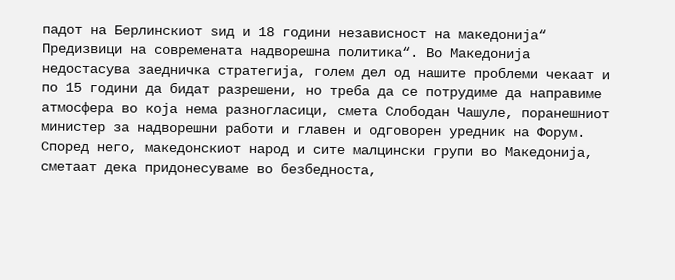падот на Берлинскиот ѕид и 18 години независност на македонија“ Предизвици на современата надворешна политика“. Во Македонија недостасува заедничка стратегија, голем дел од нашите проблеми чекаат и по 15 години да бидат разрешени, но треба да се потрудиме да направиме атмосфера во која нема разногласици, смета Слободан Чашуле, поранешниот министер за надворешни работи и главен и одговорен уредник на Форум. Според него, македонскиот народ и сите малцински групи во Македонија, сметаат дека придонесуваме во безбедноста,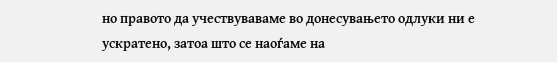но правото да учествуваваме во донесувањето одлуки ни е ускратено, затоа што се наоѓаме на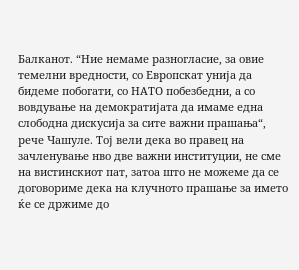Балканот. “Ние немаме разногласие, за овие темелни вредности, со Европскат унија да бидеме побогати, со НАТО побезбедни, а со вовдување на демократијата да имаме една слободна дискусија за сите важни прашања“, рече Чашуле. Тој вели дека во правец на зачленување нво две важни институции, не сме на вистинскиот пат, затоа што не можеме да се договориме дека на клучното прашање за името ќе се држиме до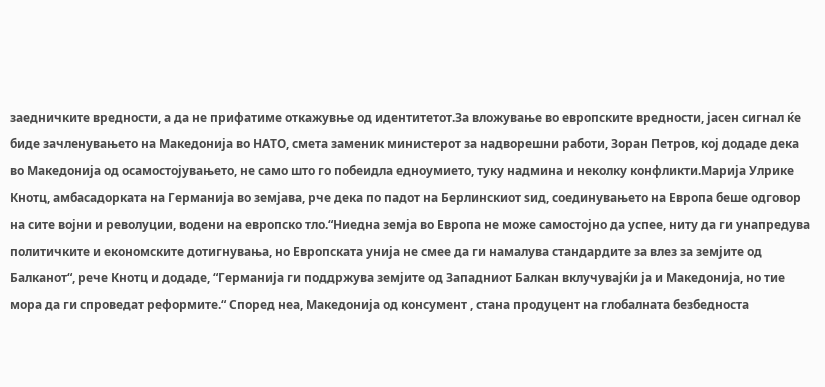заедничките вредности, а да не прифатиме откажувње од идентитетот.За вложување во европските вредности, јасен сигнал ќе биде зачленувањето на Македонија во НАТО, смета заменик министерот за надворешни работи, Зоран Петров, кој додаде дека во Македонија од осамостојувањето, не само што го побеидла едноумието, туку надмина и неколку конфликти.Марија Улрике Кнотц, амбасадорката на Германија во земјава, рче дека по падот на Берлинскиот ѕид, соединувањето на Европа беше одговор на сите војни и револуции, водени на европско тло.“Ниедна земја во Европа не може самостојно да успее, ниту да ги унапредува политичките и економските дотигнувања, но Европската унија не смее да ги намалува стандардите за влез за земјите од Балканот“, рече Кнотц и додаде, “Германија ги поддржува земјите од Западниот Балкан вклучувајќи ја и Македонија, но тие мора да ги спроведат реформите.“ Според неа, Македонија од консумент , стана продуцент на глобалната безбедноста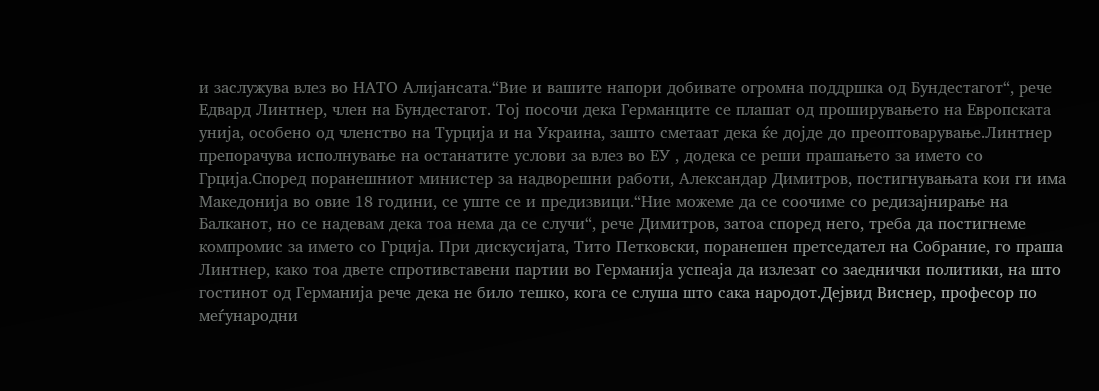и заслужува влез во НАТО Алијансата.“Вие и вашите напори добивате огромна поддршка од Бундестагот“, рече Едвард Линтнер, член на Бундестагот. Тој посочи дека Германците се плашат од проширувањето на Европската унија, особено од членство на Турција и на Украина, зашто сметаат дека ќе дојде до преоптоварување.Линтнер препорачува исполнување на останатите услови за влез во ЕУ , додека се реши прашањето за името со Грција.Според поранешниот министер за надворешни работи, Александар Димитров, постигнувањата кои ги има Македонија во овие 18 години, се уште се и предизвици.“Ние можеме да се соочиме со редизајнирање на Балканот, но се надевам дека тоа нема да се случи“, рече Димитров, затоа според него, треба да постигнеме компромис за името со Грција. При дискусијата, Тито Петковски, поранешен претседател на Собрание, го праша Линтнер, како тоа двете спротивставени партии во Германија успеаја да излезат со заеднички политики, на што гостинот од Германија рече дека не било тешко, кога се слуша што сака народот.Дејвид Виснер, професор по меѓународни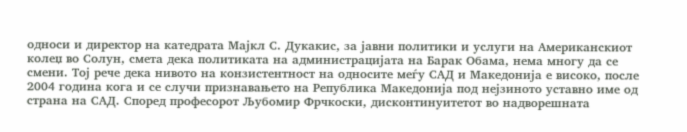односи и директор на катедрата Мајкл С. Дукакис, за јавни политики и услуги на Американскиот колеџ во Солун, смета дека политиката на администрацијата на Барак Обама, нема многу да се смени. Тој рече дека нивото на конзистентност на односите меѓу САД и Македонија е високо, после 2004 година кога и се случи признавањето на Република Македонија под нејзиното уставно име од страна на САД. Според професорот Љубомир Фрчкоски, дисконтинуитетот во надворешната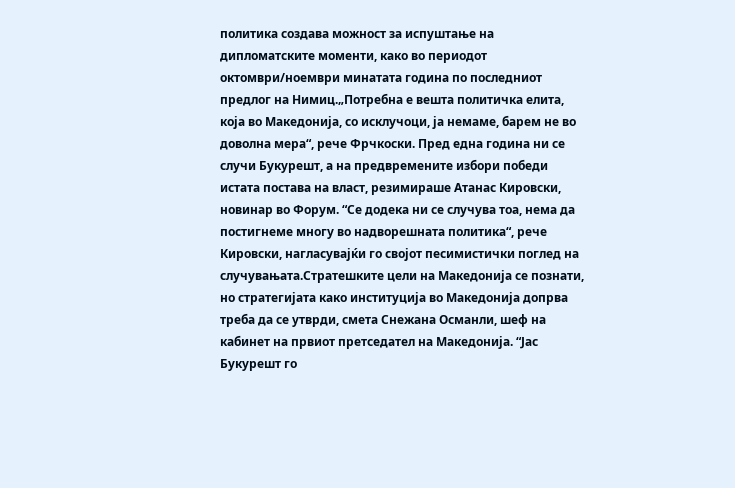политика создава можност за испуштање на дипломатските моменти, како во периодот октомври/ноември минатата година по последниот предлог на Нимиц.„Потребна е вешта политичка елита, која во Македонија, со исклучоци, ја немаме, барем не во доволна мера“, рече Фрчкоски. Пред една година ни се случи Букурешт, а на предвремените избори победи истата постава на власт, резимираше Атанас Кировски, новинар во Форум. “Се додека ни се случува тоа, нема да постигнеме многу во надворешната политика“, рече Кировски, нагласувајќи го својот песимистички поглед на случувањата.Стратешките цели на Македонија се познати, но стратегијата како институција во Македонија допрва треба да се утврди, смета Снежана Османли, шеф на кабинет на првиот претседател на Македонија. “Јас Букурешт го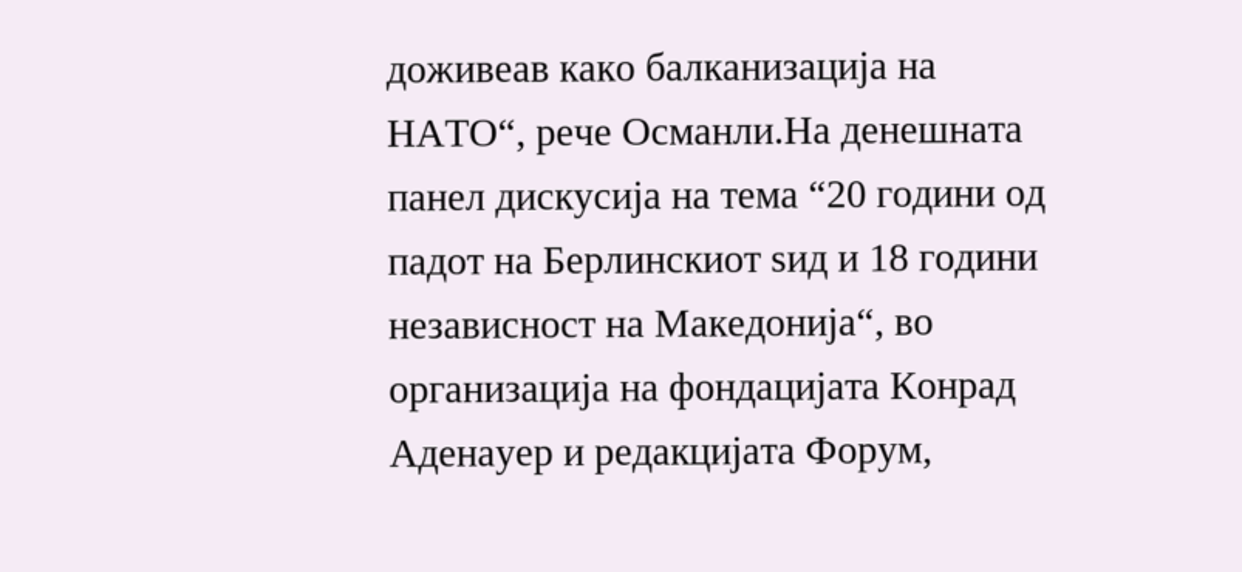доживеав како балканизација на НАТО“, рече Османли.На денешната панел дискусија на тема “20 години од падот на Берлинскиот ѕид и 18 години независност на Македонија“, во организација на фондацијата Конрад Аденауер и редакцијата Форум,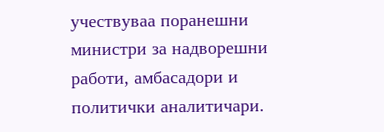учествуваа поранешни министри за надворешни работи, амбасадори и политички аналитичари.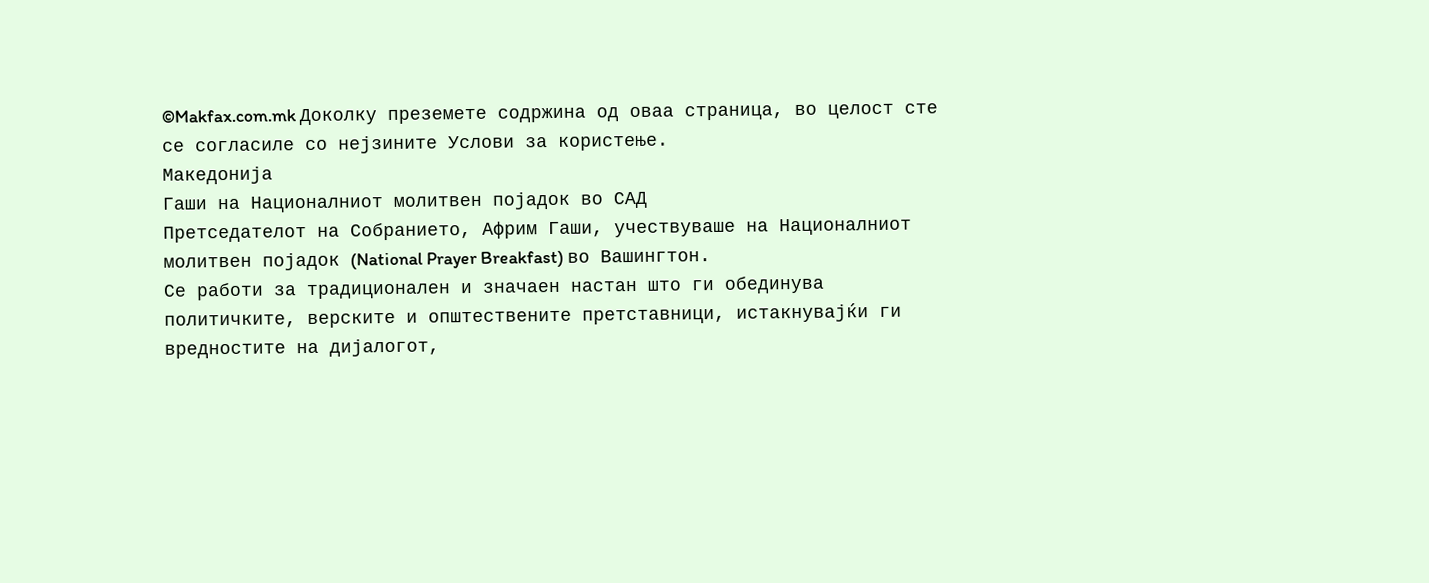©Makfax.com.mk Доколку преземете содржина од оваа страница, во целост сте се согласиле со нејзините Услови за користење.
Македонија
Гаши на Националниот молитвен појадок во САД
Претседателот на Собранието, Африм Гаши, учествуваше на Националниот молитвен појадок (National Prayer Breakfast) во Вашингтон.
Се работи за традиционален и значаен настан што ги обединува политичките, верските и општествените претставници, истакнувајќи ги вредностите на дијалогот,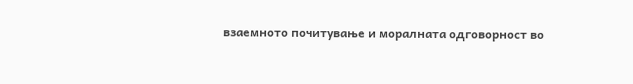взаемното почитување и моралната одговорност во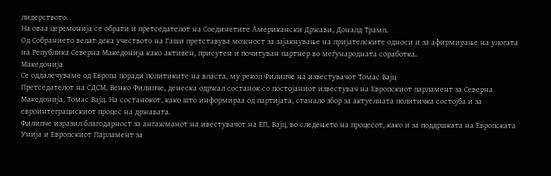лидерството.
На оваа церемонија се обрати и претседателот на Соединетите Американски Држави, Доналд Трамп.
Од Собранието велат дека учеството на Гаши претставува можност за зајакнување на пријателските односи и за афирмирање на улогата на Република Северна Македонија како активен, присутен и почитуван партнер во меѓународната соработка.
Македонија
Се оддалечуваме од Европа поради политиките на власта, му рекол Филипче на известувачот Томас Вајц
Претседателот на СДСМ, Венко Филипче, денеска одржал состанок со постојаниот известувач на Европскиот парламент за Северна Македонија, Томас Вајц. На состанокот, како што информираа од партијата, станало збор за актуелната политичка состојба и за евроинтеграцискиот процес на државата.
Филипче изразил благодарност за ангажманот на ивестувачот на ЕП, Вајц, во следењето на процесот, како и за поддршката на Европската Унија и Европскиот Парламент за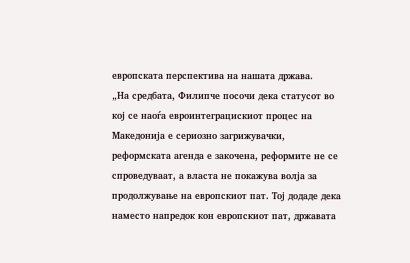европската перспектива на нашата држава.
„На средбата, Филипче посочи дека статусот во кој се наоѓа евроинтеграцискиот процес на Македонија е сериозно загрижувачки, реформската агенда е закочена, реформите не се спроведуваат, а власта не покажува волја за продолжување на европскиот пат. Тој додаде дека наместо напредок кон европскиот пат, државата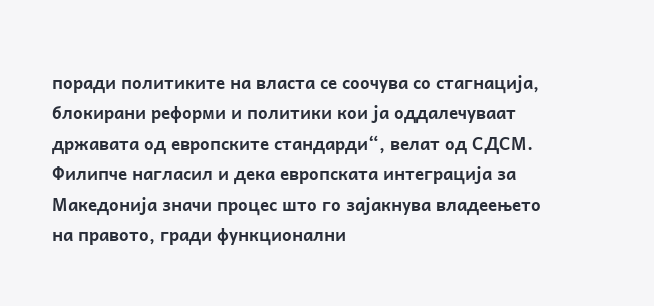поради политиките на власта се соочува со стагнација, блокирани реформи и политики кои ја оддалечуваат државата од европските стандарди“, велат од СДСМ.
Филипче нагласил и дека европската интеграција за Македонија значи процес што го зајакнува владеењето на правото, гради функционални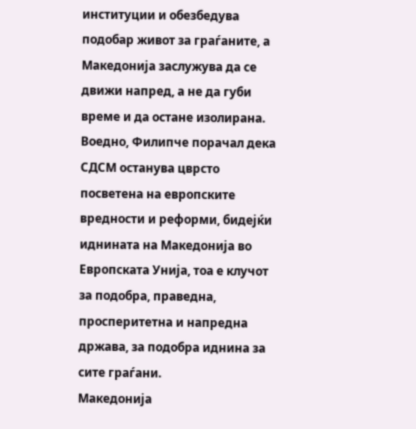институции и обезбедува подобар живот за граѓаните, а Македонија заслужува да се движи напред, а не да губи време и да остане изолирана.
Воедно, Филипче порачал дека СДСМ останува цврсто посветена на европските вредности и реформи, бидејќи иднината на Македонија во Европската Унија, тоа е клучот за подобра, праведна, просперитетна и напредна држава, за подобра иднина за сите граѓани.
Македонија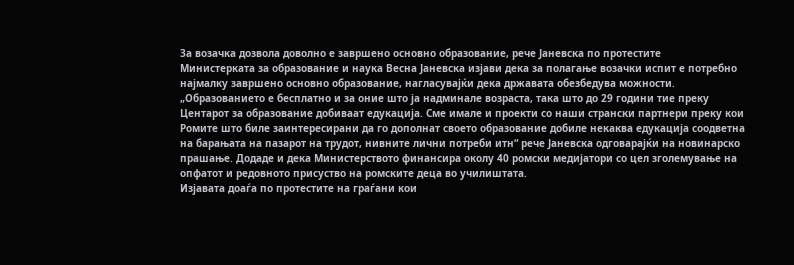За возачка дозвола доволно е завршено основно образование, рече Јаневска по протестите
Министерката за образование и наука Весна Јаневска изјави дека за полагање возачки испит е потребно најмалку завршено основно образование, нагласувајќи дека државата обезбедува можности.
„Образованието е бесплатно и за оние што ја надминале возраста, така што до 29 години тие преку Центарот за образование добиваат едукација. Сме имале и проекти со наши странски партнери преку кои Ромите што биле заинтересирани да го дополнат своето образование добиле некаква едукација соодветна на барањата на пазарот на трудот, нивните лични потреби итн“ рече Јаневска одговарајќи на новинарско прашање. Додаде и дека Министерството финансира околу 40 ромски медијатори со цел зголемување на опфатот и редовното присуство на ромските деца во училиштата.
Изјавата доаѓа по протестите на граѓани кои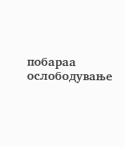побараа ослободување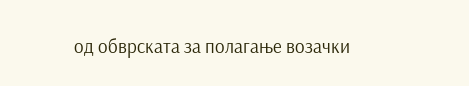од обврската за полагање возачки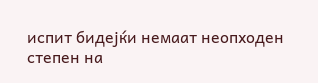испит бидејќи немаат неопходен степен на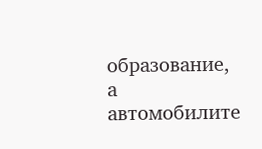образование, а автомобилите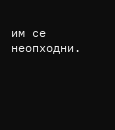им се неопходни.